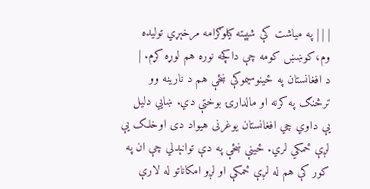| | | په مياشت کې شپېته کيلوګرامه مرخېړي توليده وم،کوښښ کومه چې داکچه نوره هم لوړه کړم. |
د افغانستان په ځينوسيموکې ښځې هم د نارينه وو ترڅنګ په کرنه او مالدارۍ بوختې دي. ښايي دليل يې داوي چي افغانستان يوغرنی هيواد دی اوخلک يې لږې ځمکي لري. ځينې ښځې په دې توانېدلي چې ان په کور کې هم له لږې ځمکې او لږو امکاناتو له لارې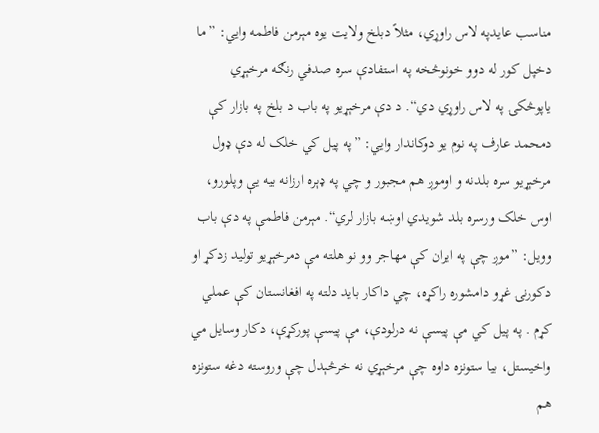مناسب عايدپه لاس راوړي، مثلاً دبلخ ولايت يوه مېرمن فاطمه وايي: ”ما دخپل کور له دوو خونوڅخه په استفادې سره صدفي رنګه مرخېړي ياپوڅکۍ په لاس راوړي دي“. د دې مرخېړيو په باب د بلخ په بازار کې دمحمد عارف په نوم يو دوکاندار وايي: ”په پيل کي خلک له دې ډول مرخېړيو سره بلدنه و اوموږ هم مجبور و چي په ډېره ارزانه بيه يې وپلورو، اوس خلک ورسره بلد شويدي اوښه بازار لري“. مېرمن فاطمې په دې باب وويل: ”موږ چې په ايران کې مهاجر وو نو هلته مې دمرخېړيو توليد زدکړ او دکورنۍ غړو دامشوره راکړه، چي داکار بايد دلته په افغانستان کې عملي کړم . په پيل کي مې پيسې نه درلودې، مې پيسې پورکړې، دکار وسايل مي واخيستل، بيا ستونزه داوه چې مرخېړي نه خرڅېدل چې وروسته دغه ستونزه هم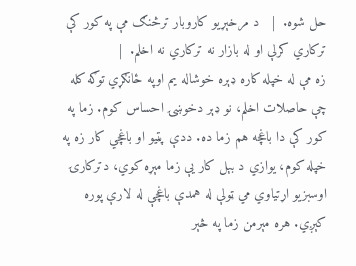حل شوه.  |   د مرخېړيو کاروبار ترڅنګ مې په کور کې ترکاري کرلې او له بازار نه ترکاري نه اخلم.  |
زه مې له خپله کاره ډېره خوشاله يم اوپه ځانګړي توګه کله چې حاصلات اخلم، نو ډېر دخوښۍ احساس کوم. زما په کور کې دا باغچه هم زما ده. ددې پټيو او باغچي کار زه په خپله کوم، يوازي د بېل کار يې زما مېړه کوي، دترکارۍ اوسبزيو اړتياوي مي ټولې له همدې باغچې له لارې پوره کېږي. هره مېرمن زما په څېر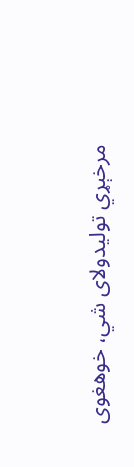مرخېړي توليدولای شي، خوهغوی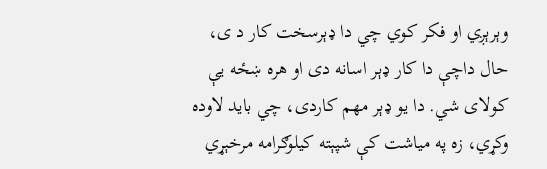وېرېږي او فکر کوي چي دا ډېرسخت کار د ی، حال داچې دا کار ډېر اسانه دی او هره ښځه يې کولای شي. دا يو ډېر مهم کاردی، چي بايد لاوده وکړي، زه په مياشت کې شپېته کيلوګرامه مرخېړي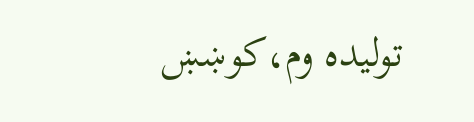توليده وم،کوښښ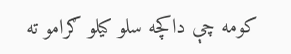کومه چې داکچه سلو کيلو ګرامو ته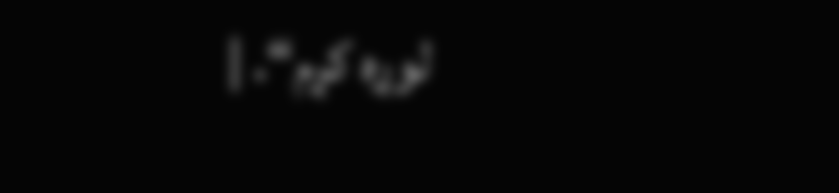لوړه کړم“. |